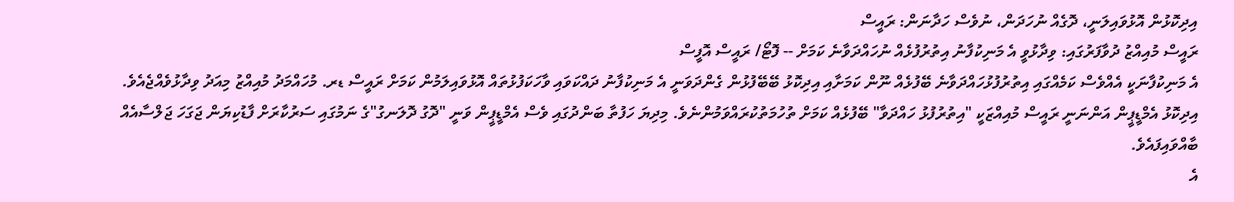އިދިކޮޅުން އޮޅުވައިލަނީ، ދޮގެއް ނުހަދަން، ނުވެސް ހަދާނަން: ރައީސް
ރައީސް މުއިއްޒު ދުވާފަރުގައި: ވިދާޅުވީ އެ މަނިކުފާނު އިތުރުފުޅެއް ނުހައްދަވާނެ ކަމަށް -- ފޮޓޯ/ ރައީސް އޮފީސް
އެ މަނިކުފާނަކީ އެއްވެސް ކަމެއްގައި އިތުރުފުޅުހައްދަވާނެ ބޭފުޅެއް ނޫން ކަމަށާއި އިދިކޮޅު ބޭބޭފުޅުން ގެންދަވަނީ އެ މަނިކުފާނު ދައްކަވައި ވާހަކަފުޅުތައް އޮޅުވައިލަމުން ކަމަށް ރައީސް ޑރ. މުހައްމަދު މުއިއްޒު މިއަދު ވިދާޅުވެއްޖެއެވެ.
އިދިކޮޅު އެމްޑީޕީން އަންނަނީ ރައީސް މުއިއްޒަކީ "އިތުރުފުޅު ހައްދަވާ" ބޭފުޅެއް ކަމަށް ތުހުމަތުކުރައްވަމުންނެވެ. މިދިޔަ ހަފުތާ ބަންދުގައި ވެސް އެމްޑީޕީން ވަނީ "ދޮގު ދޮލަނގު"ގެ ނަމުގައި ސަރުކާރަށް ފާޑުކިޔަން ޖަގަހަ ޖަލްސާއެއް ބާއްވައިފައެވެ.
އެ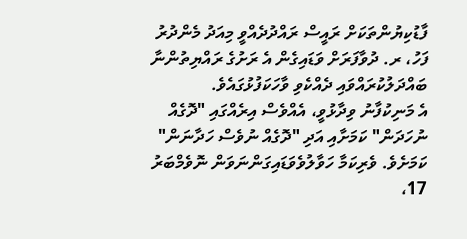ފާޑުކިޔުންތަކަށް ރައީސް ރައްދުދެއްވީ މިއަދު މެންދުރު ފަހު، ރ. ދުވާފަރަށް ވަޑައިގެން އެ ރަށުގެ ރައްޔިތުންނާ ބައްދަލުކުރައްވައި ދެއްކެވި ވާހަކަފުޅުގައެވެ.
އެ މަނިކުފާނު ވިދާޅުވީ، އެއްވެސް އިރެއްގައި "ދޮގެއް ނުހަދަން" ކަމަށާއި އަދި "ދޮގެއް ނުވެސް ހަދާނަން" ކަމަށެވެ. ވެރިކަމާ ހަވާލުވެވަޑައިގަންނަވަން ނޮވެމްބަރު 17،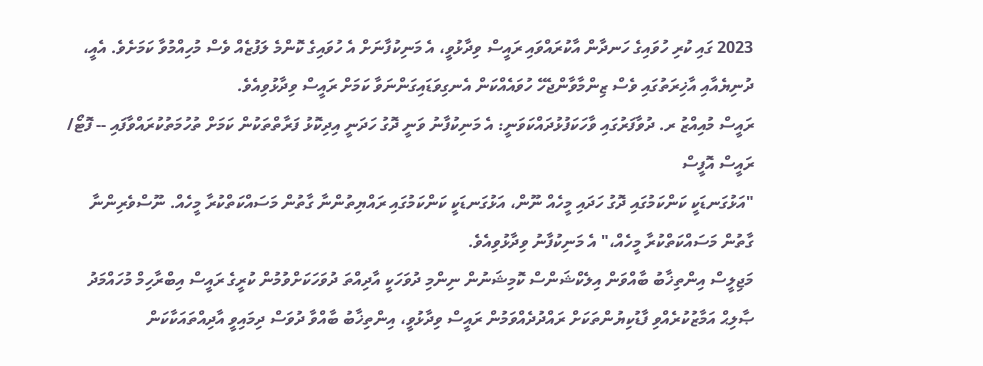2023 ގައި ކުރި ހުވައިގެ ހަނދާން އާކުރައްވައި ރައީސް ވިދާޅުވީ، އެ މަނިކުފާނަށް އެ ހުވައިގެ ކޮންމެ ލަފުޒެއް ވެސް މުހިއްމުވާ ކަމަށެވެ. އެއީ، ދުނިޔެއާއި އާޚިރަތުގައި ވެސް ޒިންމާވާންޖެހޭ ހުވައެއްކަން އެނގިވަޑައިގަންނަވާ ކަމަށް ރައީސް ވިދާޅުވިއެވެ.
ރައީސް މުއިއްޒު ރ. ދުވާފަރުގައި ވާހަކަފުޅުދައްކަވަނީ: އެ މަނިކުފާނު ވަނީ ދޮގު ހަދަނީ އިދިކޮޅު ފަރާތްތަކުން ކަމަށް ތުހުމަތުކުރައްވާފައި -- ފޮޓޯ/ ރައީސް އޮފީސް
"އަޅުގަނޑަކީ ކަންކަމުގައި ދޮގު ހަދައި މީހެއް ނޫން، އަޅުގަނޑަކީ ކަންކަމުގައި ރައްޔިތުންނާ ގާތުން މަސައްކަތްކުރާ މީހެއް. ނޫސްވެރިންނާ ގާތުން މަސައްކަތްކުރާ މީހެއް،" އެ މަނިކުފާނު ވިދާޅުވިއެވެ.
މަޖިލީސް އިންތިޚާބު ބާއްވަން އިލެކްޝަންސް ކޮމިޝަނުން ނިންމި ދުވަހަކީ އާދިއްތަ ދުވަހަކަށްވުމުން ކުރީގެ ރައީސް އިބްރާހިމް މުހައްމަދު ޞާލިޙް އަމާޒުކުރެއްވި ފާޑުކިޔުންތަކަށް ރައްދުދެއްވަމުން ރައީސް ވިދާޅުވީ، އިންތިޚާބު ބާއްވާ ދުވަސް ދިމައިވީ އާދިއްތައަކާކަން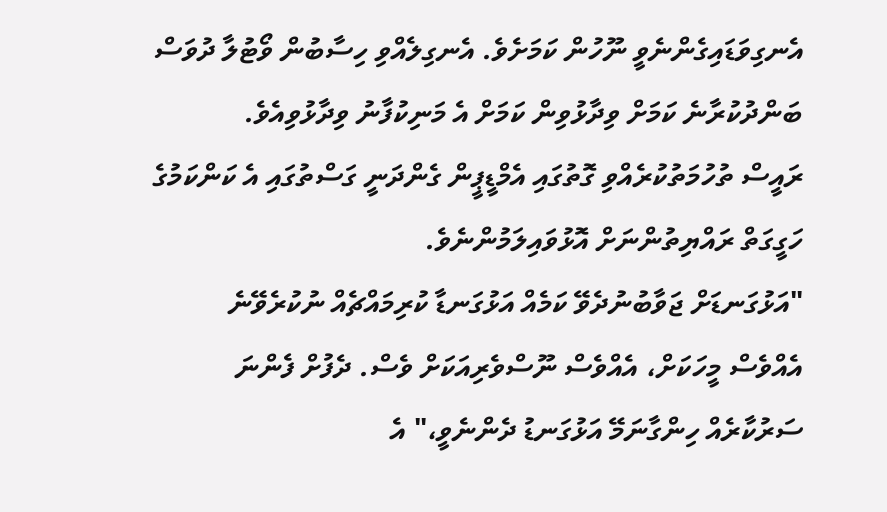އެނގިވަޑައިގެންނެވީ ނޫހުން ކަމަށެވެ. އެނގިލެއްވި ހިސާބުން ވޯޓުލާ ދުވަސް ބަންދުކުރާނެ ކަމަށް ވިދާޅުވިން ކަމަށް އެ މަނިކުފާނު ވިދާޅުވިއެވެ.
ރައީސް ތުހުމަތުކުރެއްވި ގޮތުގައި އެމްޑީޕީން ގެންދަނީ ގަސްތުގައި އެ ކަންކަމުގެ ހަގީގަތް ރައްޔިތުންނަށް އޮޅުވައިލަމުންނެވެ.
"އަޅުގަނޑަށް ޖަވާބުނުދެވޭ ކަމެއް އަޅުގަނޑާ ކުރިމައްޗެއް ނުކުރެވޭނެ އެއްވެސް މީހަކަށް، އެއްވެސް ނޫސްވެރިއަކަށް ވެސް. ދެފުށް ފެންނަ ސަރުކާރެއް ހިންގާނަމޭ އަޅުގަނޑު ދެންނެވީ،" އެ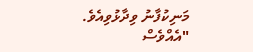މަނިކުފާނު ވިދާޅުވިއެވެ.
"އެއްވެސް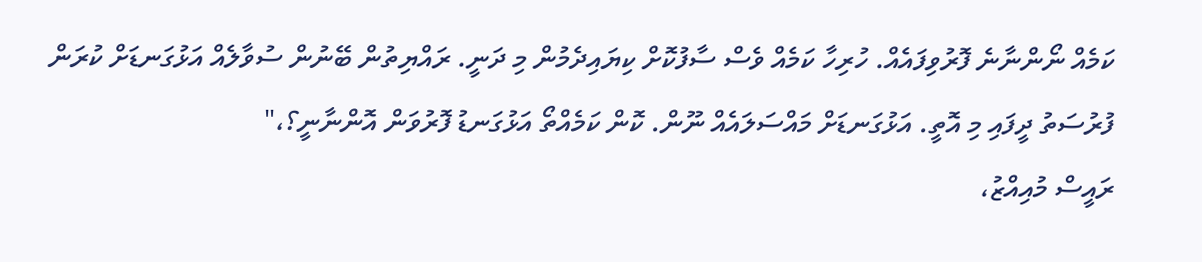ކަމެއް ނޯންނާނެ ފޮރުވިފައެއް. ހުރިހާ ކަމެއް ވެސް ސާފުކޮށް ކިޔައިދެމުން މި ދަނީ. ރައްޔިތުން ބޭނުން ސުވާލެއް އަޅުގަނޑަށް ކުރަން ފުރުސަތު ދީފައި މި އޮތީ. އަޅުގަނޑަށް މައްސަލައެއް ނޫން. ކޮން ކަމެއްތޯ އަޅުގަނޑު ފޮރުވަން އޮންނާނީ؟،"
ރައީސް މުއިއްޒު،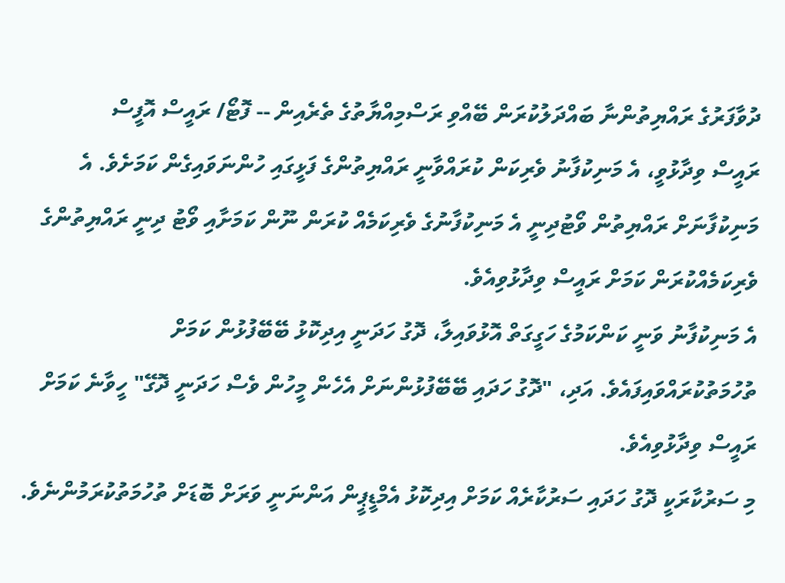ދުވާފަރުގެ ރައްޔިތުންނާ ބައްދަލުކުރަން ބޭއްވި ރަސްމިއްޔާތުގެ ތެރެއިން -- ފޮޓޯ/ ރައީސް އޮފީސް
ރައީސް ވިދާޅުވީ، އެ މަނިކުފާނު ވެރިކަން ކުރައްވާނީ ރައްޔިތުންގެ ފަޅީގައި ހުންނަވައިގެން ކަމަށެވެ. އެ މަނިކުފާނަށް ރައްޔިތުން ވޯޓުދިނީ އެ މަނިކުފާނުގެ ވެރިކަމެއް ކުރަން ނޫން ކަމަށާއި ވޯޓު ދިނީ ރައްޔިތުންގެ ވެރިކަމެއްކުރަން ކަމަށް ރައީސް ވިދާޅުވިއެވެ.
އެ މަނިކުފާނު ވަނީ ކަންކަމުގެ ހަގީގަތް އޮޅުވައިލާ، ދޮގު ހަދަނީ އިދިކޮޅު ބޭބޭފުޅުން ކަމަށް ތުހުމަތުކުރައްވައިފައެވެ. އަދި، "ދޮގު ހަދައި ބޭބޭފުޅުންނަށް އެހެން މީހުން ވެސް ހަދަނީ ދޮގޭ" ހީވާނެ ކަމަށް ރައީސް ވިދާޅުވިއެވެ.
މި ސަރުކާރަކީ ދޮގު ހަދައި ސަރުކާރެއް ކަމަށް އިދިކޮޅު އެމްޑީޕީން އަންނަނީ ވަރަށް ބޮޑަށް ތުހުމަތުކުރަމުންނެވެ.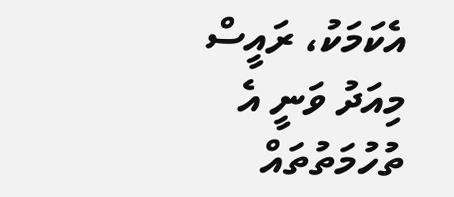އެކަމަކު، ރައީސް މިއަދު ވަނީ އެ ތުހުމަތުތައް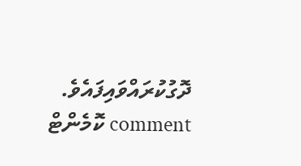ދޮގުކުރައްވައިފައެވެ.
comment ކޮމެންޓް